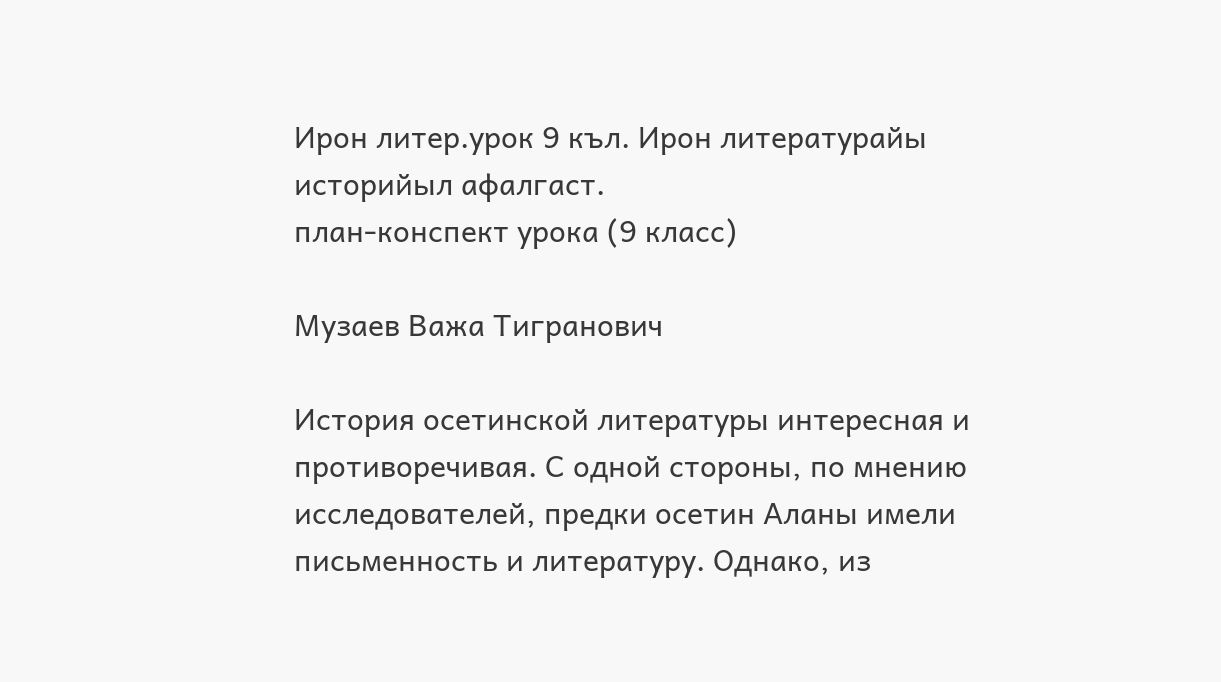Ирон литер.урок 9 къл. Ирон литературайы историйыл афалгаст.
план-конспект урока (9 класс)

Музаев Важа Тигранович

История осетинской литературы интересная и противоречивая. С одной стороны, по мнению исследователей, предки осетин Аланы имели письменность и литературу. Однако, из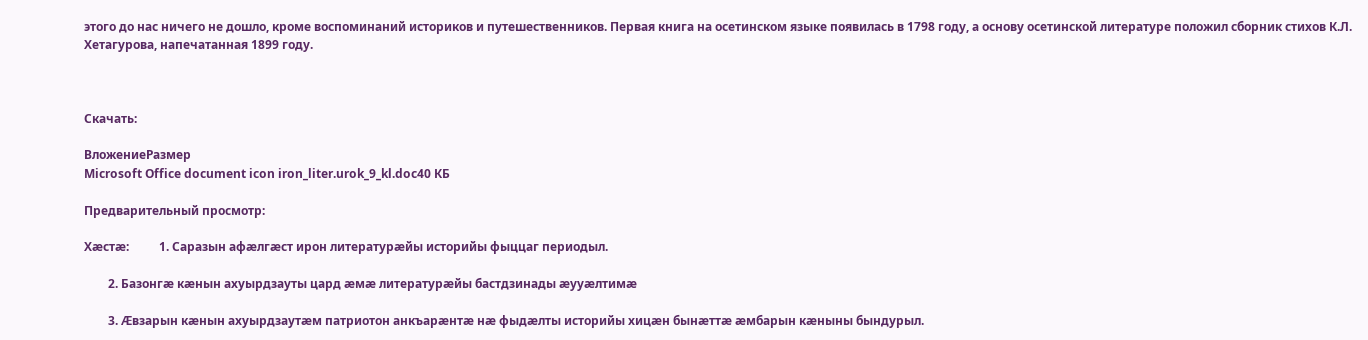этого до нас ничего не дошло, кроме воспоминаний историков и путешественников. Первая книга на осетинском языке появилась в 1798 году, а основу осетинской литературе положил сборник стихов К.Л. Хетагурова, напечатанная 1899 году.



Скачать:

ВложениеРазмер
Microsoft Office document icon iron_liter.urok_9_kl.doc40 КБ

Предварительный просмотр:

Хæстæ:          1. Саразын афæлгæст ирон литературæйы историйы фыццаг периодыл.

        2. Базонгæ кæнын ахуырдзауты цард æмæ литературæйы бастдзинады æууæлтимæ

        3. Æвзарын кæнын ахуырдзаутæм патриотон анкъарæнтæ нæ фыдæлты историйы хицæн бынæттæ æмбарын кæныны бындурыл.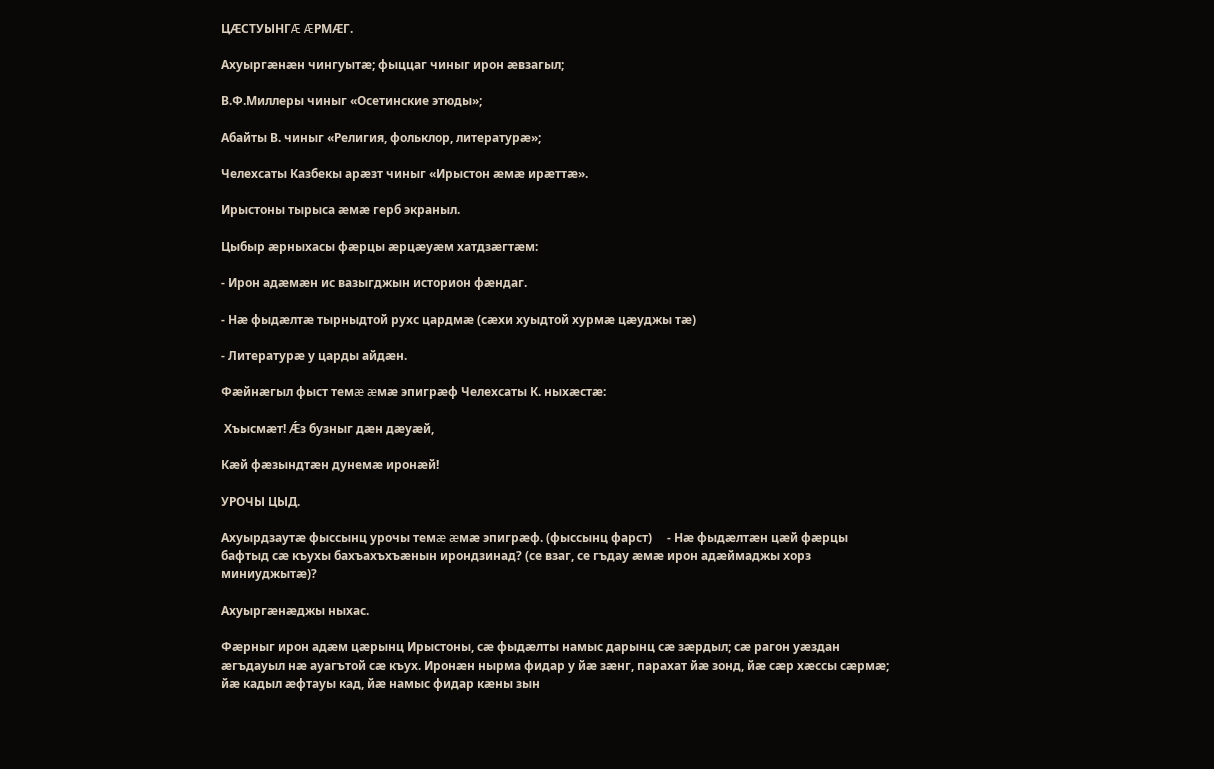ЦÆСТУЫНГÆ ÆРМÆГ.

Ахуыргæнæн чингуытæ; фыццаг чиныг ирон æвзагыл;

В.Ф.Миллеры чиныг «Осетинские этюды»;

Абайты В. чиныг «Религия, фольклор, литературæ»;

Челехсаты Казбекы арæзт чиныг «Ирыстон æмæ ирæттæ».

Ирыстоны тырыса æмæ герб экраныл.

Цыбыр æрныхасы фæрцы æрцæуæм хатдзæгтæм:

- Ирон адæмæн ис вазыгджын историон фæндаг.

- Нæ фыдæлтæ тырныдтой рухс цардмæ (сæхи хуыдтой хурмæ цæуджы тæ)

- Литературæ у царды айдæн.

Фæйнæгыл фыст темæ æмæ эпигрæф Челехсаты К. ныхæстæ:

 Хъысмæт! Ǽз бузныг дæн дæуæй,

Кæй фæзындтæн дунемæ иронæй!

УРОЧЫ ЦЫД.

Ахуырдзаутæ фыссынц урочы темæ æмæ эпигрæф. (фыссынц фарст)     - Нæ фыдæлтæн цæй фæрцы  бафтыд сæ къухы бахъахъхъæнын ирондзинад? (се взаг, се гъдау æмæ ирон адæймаджы хорз миниуджытæ)?

Ахуыргæнæджы ныхас.

Фæрныг ирон адæм цæрынц Ирыстоны, сæ фыдæлты намыс дарынц сæ зæрдыл; сæ рагон уæздан æгъдауыл нæ ауагътой сæ къух. Иронæн нырма фидар у йæ зæнг, парахат йæ зонд, йæ сæр хæссы сæрмæ; йæ кадыл æфтауы кад, йæ намыс фидар кæны зын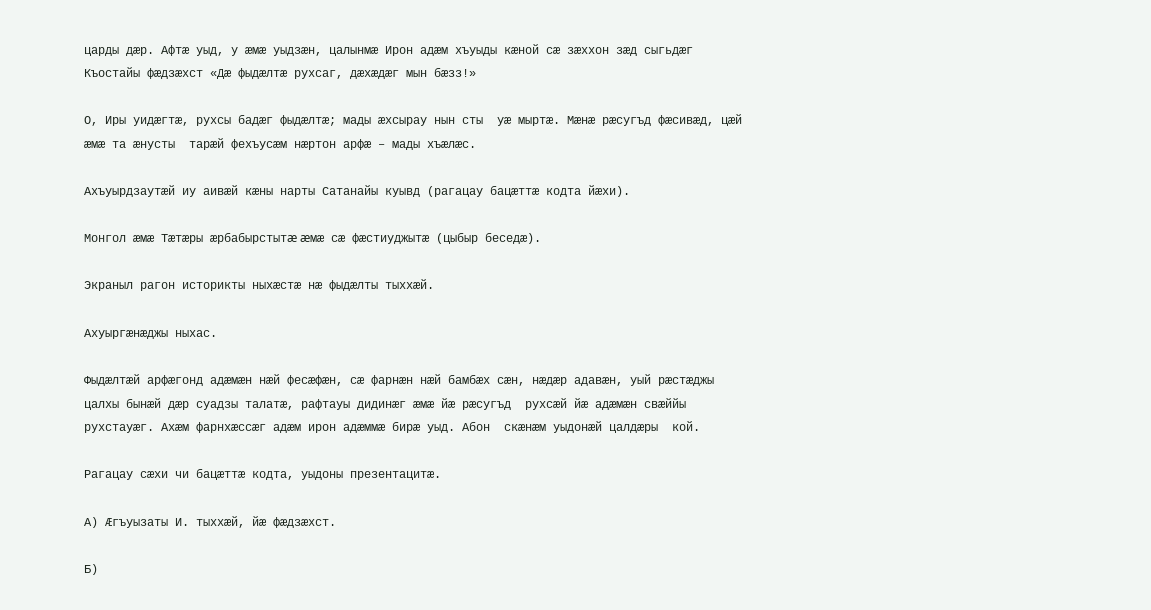царды дæр. Афтæ уыд, у æмæ уыдзæн, цалынмæ Ирон адæм хъуыды кæной сæ зæххон зæд сыгьдæг Къостайы фæдзæхст «Дæ фыдæлтæ рухсаг, дæхæдæг мын бæзз!»

О, Иры уидæгтæ, рухсы бадæг фыдæлтæ; мады æхсырау нын сты  уæ мыртæ. Мæнæ рæсугъд фæсивæд, цæй æмæ та æнусты  тарæй фехъусæм нæртон арфæ – мады хъæлæс.

Ахъуырдзаутæй иу аивæй кæны нарты Сатанайы куывд (рагацау бацæттæ кодта йæхи).

Монгол æмæ Тæтæры æрбабырстытæ æмæ сæ фæстиуджытæ (цыбыр беседæ).

Экраныл рагон историкты ныхæстæ нæ фыдæлты тыххæй.

Ахуыргæнæджы ныхас.

Фыдæлтæй арфæгонд адæмæн нæй фесæфæн, сæ фарнæн нæй бамбæх сæн, нæдæр адавæн, уый рæстæджы цалхы бынæй дæр суадзы талатæ, рафтауы дидинæг æмæ йæ рæсугъд  рухсæй йæ адæмæн свæййы рухстауæг. Ахæм фарнхæссæг адæм ирон адæммæ бирæ уыд. Абон  скæнæм уыдонæй цалдæры  кой.

Рагацау сæхи чи бацæттæ кодта, уыдоны презентацитæ.

А) Æгъуызаты И. тыххæй, йæ фæдзæхст.

Б)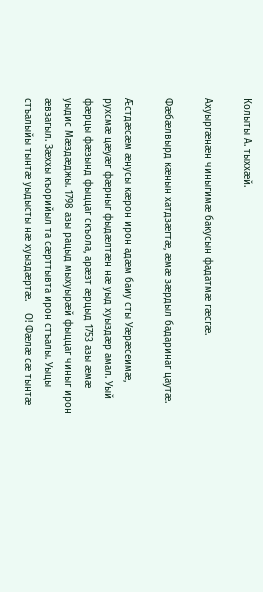Колыты А. тыххæй.

Ахуыргæнæн чиныгимæ бакусын фадатмæ гæсгæ.

Фæбæлвырд кæнын хатдзæгтæ, æмæ зæрдыл бадаринаг цаутæ.

Æстдæсæм æнусы кæрон ирон адæм баиу сты Уæрæсеимæ, рухсмæ цæуæг фæрныг фыдæлтæн нæ уыд хуыздæр амал. Уый фæрцы фæзынд фыццаг скъола, арæзт æрцыд 1753 азы æмæ уыдис Мæздæджы. 1798 азы рацыд мыхуырæй фыццаг чиныг ирон æвзагыл. Зæххы къорийыл та сæрттывта ирон стъалы. Уыцы стъалыйы тынтæ уыдысты нæ хуыздæртæ.    О! Фæлæ сæ тынтæ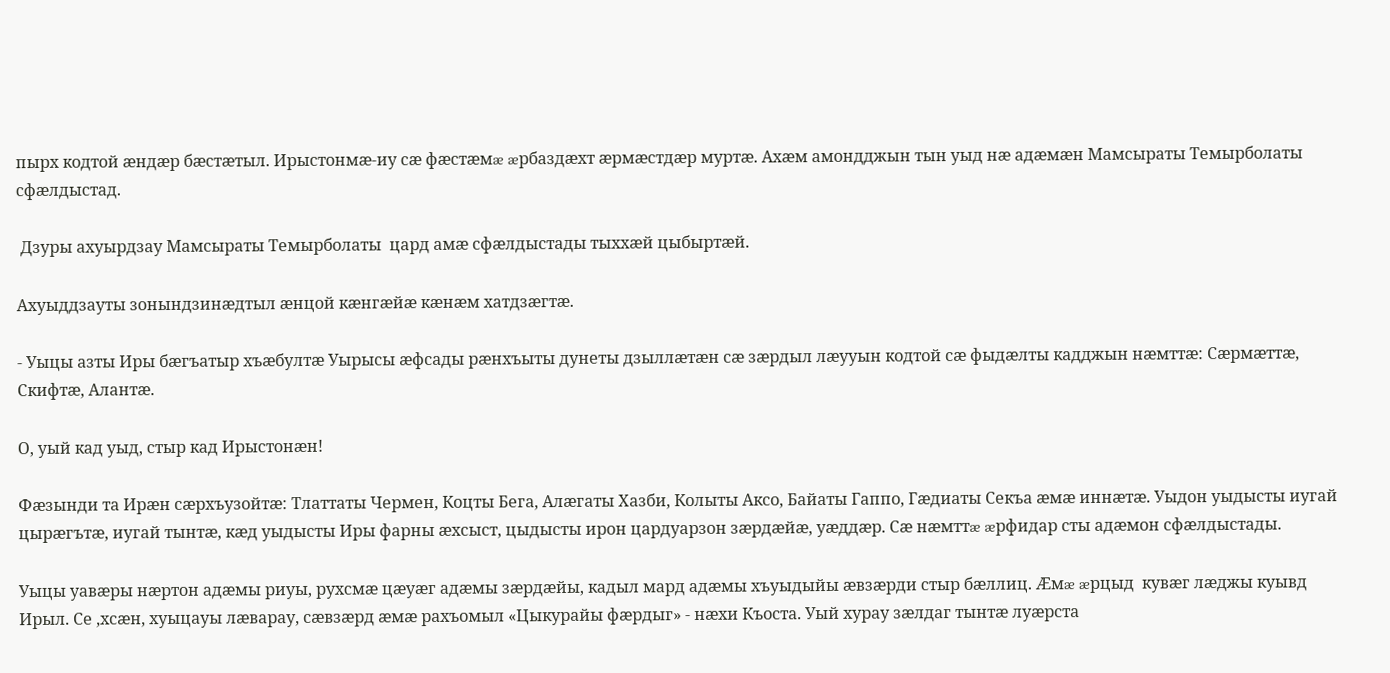пырх кодтой æндæр бæстæтыл. Ирыстонмæ-иу сæ фæстæмæ æрбаздæхт æрмæстдæр муртæ. Ахæм амондджын тын уыд нæ адæмæн Мамсыраты Темырболаты сфæлдыстад.

 Дзуры ахуырдзау Мамсыраты Темырболаты  цард амæ сфæлдыстады тыххæй цыбыртæй.

Ахуыддзауты зонындзинæдтыл æнцой кæнгæйæ кæнæм хатдзæгтæ.

- Уыцы азты Иры бæгъатыр хъæбултæ Уырысы æфсады рæнхъыты дунеты дзыллæтæн сæ зæрдыл лæууын кодтой сæ фыдæлты кадджын нæмттæ: Сæрмæттæ, Скифтæ, Алантæ.

О, уый кад уыд, стыр кад Ирыстонæн!

Фæзынди та Ирæн сæрхъузойтæ: Тлаттаты Чермен, Коцты Бега, Алæгаты Хазби, Колыты Аксо, Байаты Гаппо, Гæдиаты Секъа æмæ иннæтæ. Уыдон уыдысты иугай цырæгътæ, иугай тынтæ, кæд уыдысты Иры фарны æхсыст, цыдысты ирон цардуарзон зæрдæйæ, уæддæр. Сæ нæмттæ æрфидар сты адæмон сфæлдыстады.

Уыцы уавæры нæртон адæмы риуы, рухсмæ цæуæг адæмы зæрдæйы, кадыл мард адæмы хъуыдыйы æвзæрди стыр бæллиц. Æмæ æрцыд  кувæг лæджы куывд Ирыл. Се ,хсæн, хуыцауы лæварау, сæвзæрд æмæ рахъомыл «Цыкурайы фæрдыг» - нæхи Къоста. Уый хурау зæлдаг тынтæ луæрста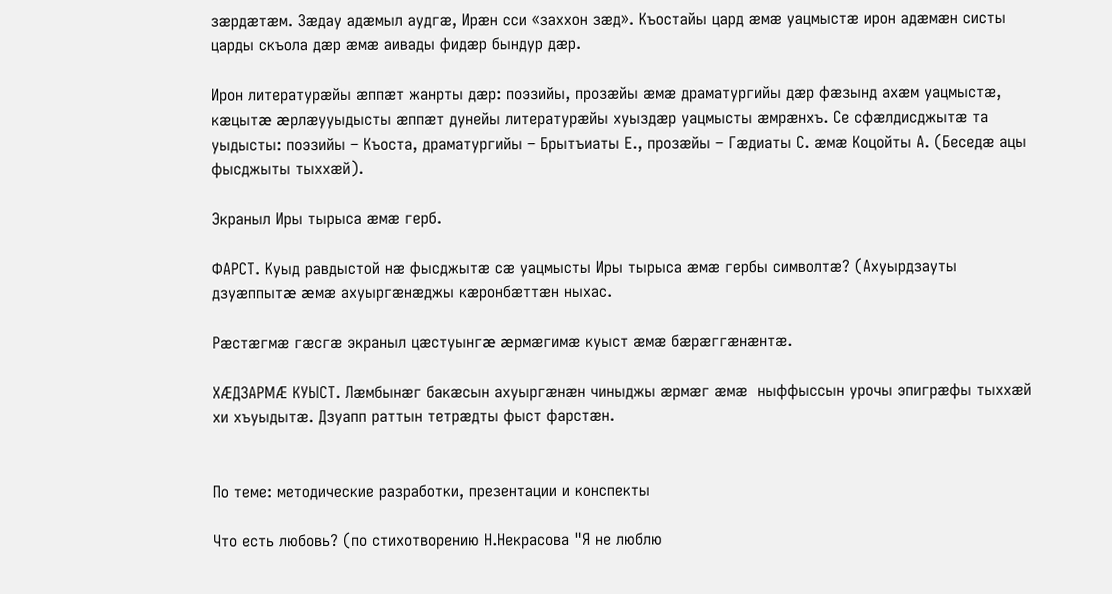зæрдæтæм. Зæдау адæмыл аудгæ, Ирæн сси «заххон зæд». Къостайы цард æмæ уацмыстæ ирон адæмæн систы царды скъола дæр æмæ аивады фидæр бындур дæр.

Ирон литературæйы æппæт жанрты дæр: поэзийы, прозæйы æмæ драматургийы дæр фæзынд ахæм уацмыстæ, кæцытæ æрлæууыдысты æппæт дунейы литературæйы хуыздæр уацмысты æмрæнхъ. Се сфæлдисджытæ та уыдысты: поэзийы – Къоста, драматургийы – Брытъиаты Е., прозæйы – Гæдиаты С. æмæ Коцойты А. (Беседæ ацы фысджыты тыххæй).

Экраныл Иры тырыса æмæ герб.

ФАРСТ. Куыд равдыстой нæ фысджытæ сæ уацмысты Иры тырыса æмæ гербы символтæ? (Ахуырдзауты дзуæппытæ æмæ ахуыргæнæджы кæронбæттæн ныхас.

Рæстæгмæ гæсгæ экраныл цæстуынгæ æрмæгимæ куыст æмæ бæрæггæнæнтæ.

ХÆДЗАРМÆ КУЫСТ. Лæмбынæг бакæсын ахуыргæнæн чиныджы æрмæг æмæ  ныффыссын урочы эпигрæфы тыххæй хи хъуыдытæ. Дзуапп раттын тетрæдты фыст фарстæн.


По теме: методические разработки, презентации и конспекты

Что есть любовь? (по стихотворению Н.Некрасова "Я не люблю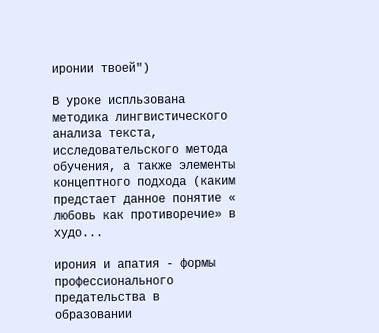иронии твоей")

В уроке испльзована методика лингвистического анализа текста, исследовательского метода обучения, а также элементы концептного подхода (каким предстает данное понятие « любовь как противоречие» в худо...

ирония и апатия - формы профессионального предательства в образовании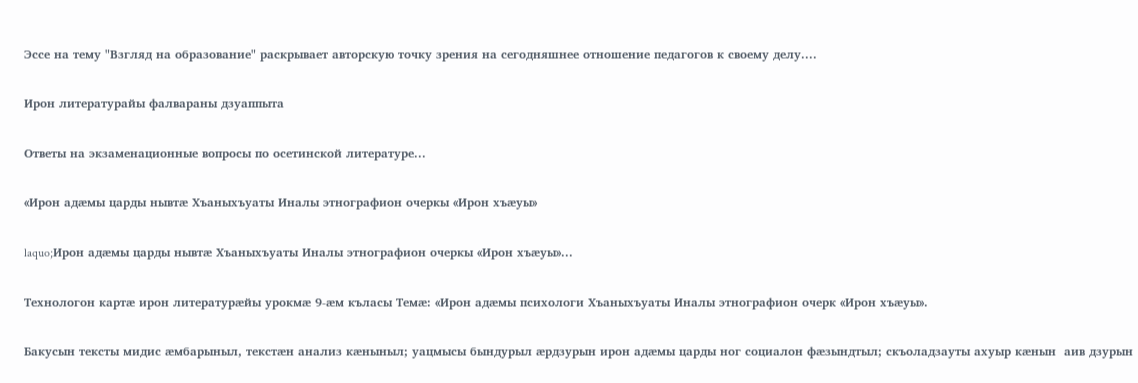Эссе на тему "Взгляд на образование" раскрывает авторскую точку зрения на сегодняшнее отношение педагогов к своему делу....

Ирон литературайы фалвараны дзуаппыта

Ответы на экзаменационные вопросы по осетинской литературе...

«Ирон адæмы царды нывтæ Хъаныхъуаты Иналы этнографион очеркы «Ирон хъæуы»

laquo;Ирон адæмы царды нывтæ Хъаныхъуаты Иналы этнографион очеркы «Ирон хъæуы»...

Технологон картæ ирон литературæйы урокмæ 9-æм къласы Темæ: «Ирон адæмы психологи Хъаныхъуаты Иналы этнографион очерк «Ирон хъæуы».

Бакусын тексты мидис æмбарыныл, текстæн анализ кæныныл; уацмысы бындурыл æрдзурын ирон адæмы царды ног социалон фæзындтыл; скъоладзауты ахуыр кæнын  аив дзурын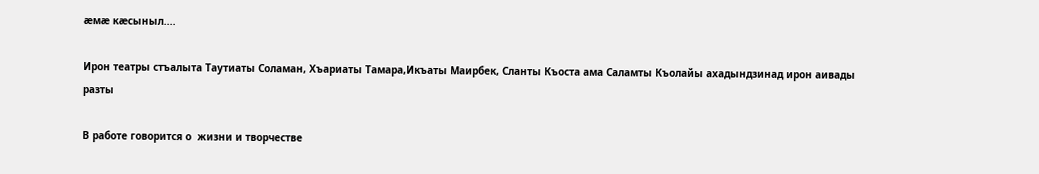æмæ кæсыныл....

Ирон театры стъалыта Таутиаты Соламан, Хъариаты Тамара,Икъаты Маирбек, Сланты Къоста ама Саламты Къолайы ахадындзинад ирон аивады разты

В работе говорится о  жизни и творчестве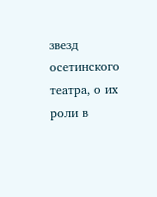звезд осетинского театра, о их роли в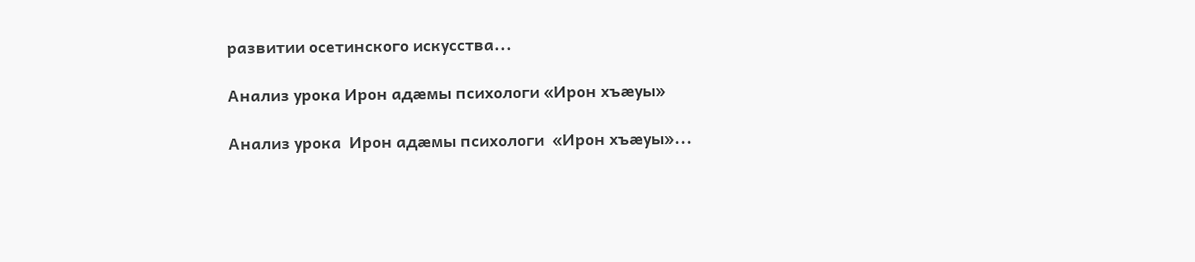развитии осетинского искусства...

Анализ урока Ирон адæмы психологи «Ирон хъæуы»

Анализ урока  Ирон адæмы психологи  «Ирон хъæуы»...